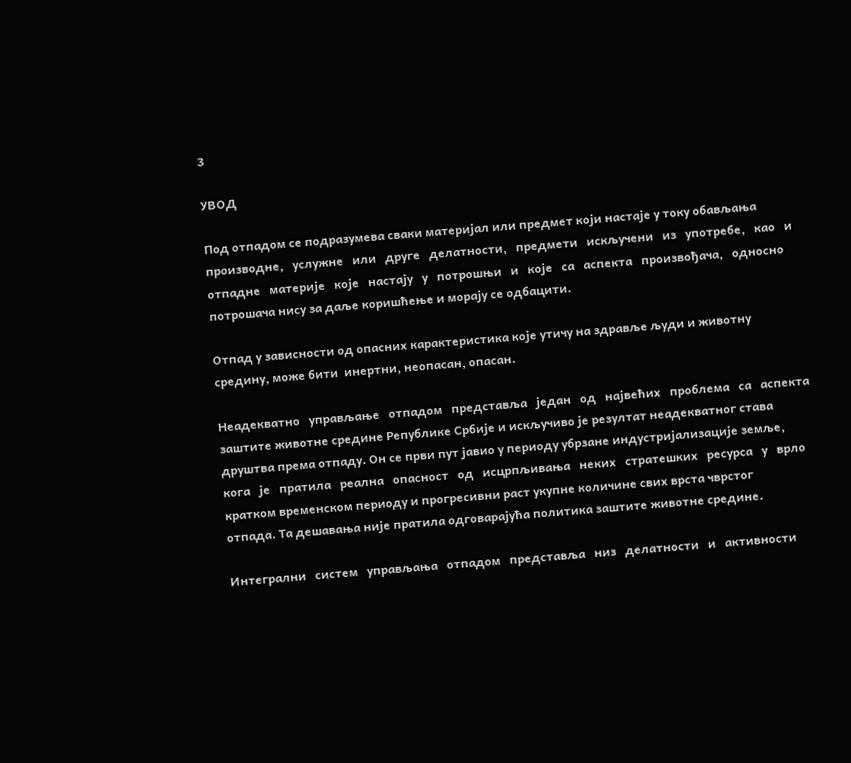3

УВОД

Под отпадом се подразумева сваки материјал или предмет који настаје у току обављања
производне,   услужне   или   друге   делатности,   предмети   искључени   из   употребе,   као   и
отпадне   материје   које   настају   у   потрошњи   и   које   са   аспекта   произвођача,   односно
потрошача нису за даље коришћење и морају се одбацити.

Отпад у зависности од опасних карактеристика које утичу на здравље људи и животну
средину, може бити  инертни, неопасан, опасан.

Неадекватно   управљање   отпадом   представља   један   од   највећих   проблема   са   аспекта
заштите животне средине Републике Србије и искључиво је резултат неадекватног става
друштва према отпаду. Он се први пут јавио у периоду убрзане индустријализације земље,
кога   је   пратила   реална   опасност   од   исцрпљивања   неких   стратешких   ресурса   у   врло
кратком временском периоду и прогресивни раст укупне количине свих врста чврстог
отпада. Та дешавања није пратила одговарајућа политика заштите животне средине.

Интегрални   систем   управљања   отпадом   представља   низ   делатности   и   активности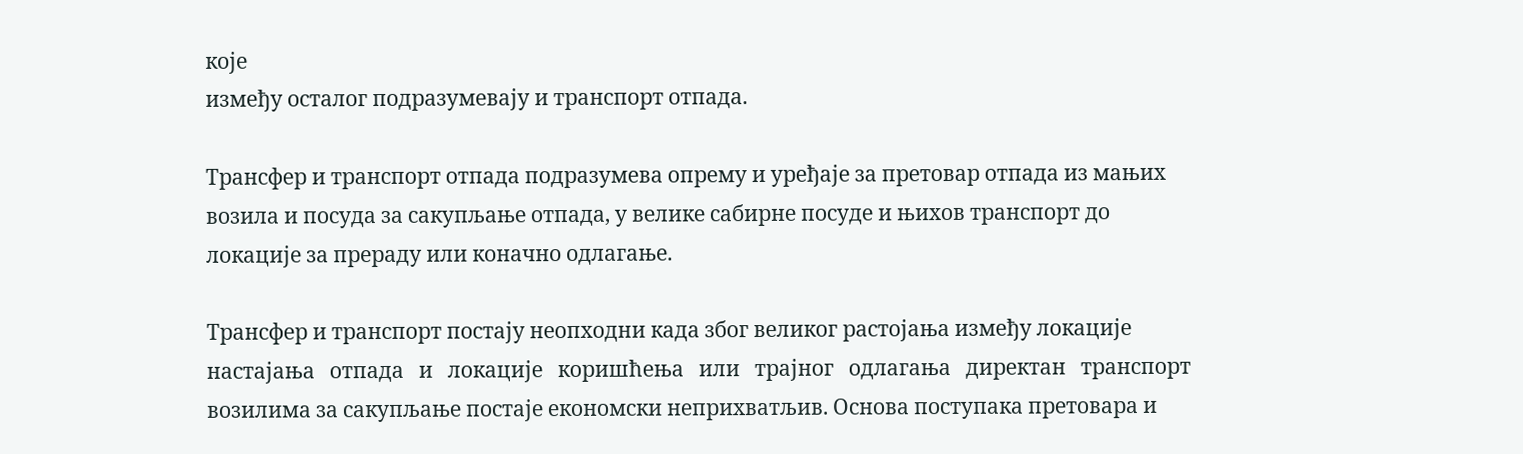које
између осталог подразумевају и транспорт отпада.

Трансфер и транспорт отпада подразумева опрему и уређаје за претовар отпада из мањих
возила и посуда за сакупљање отпада, у велике сабирне посуде и њихов транспорт до
локације за прераду или коначно одлагање.

Трансфер и транспорт постају неопходни када због великог растојања између локације
настајања   отпада   и   локације   коришћења   или   трајног   одлагања   директан   транспорт
возилима за сакупљање постаје економски неприхватљив. Основа поступака претовара и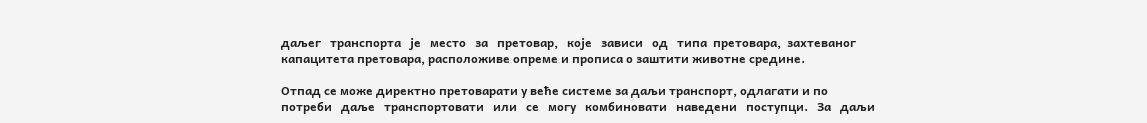даљег   транспорта   је   место   за   претовар,   које   зависи   од   типа  претовара,  захтеваног
капацитета претовара, расположиве опреме и прописа о заштити животне средине.

Отпад се може директно претоварати у веће системе за даљи транспорт, одлагати и по
потреби   даље   транспортовати   или   се   могу   комбиновати   наведени   поступци.   За   даљи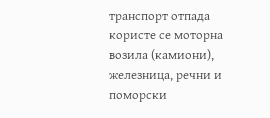транспорт отпада користе се моторна возила (камиони), железница, речни и поморски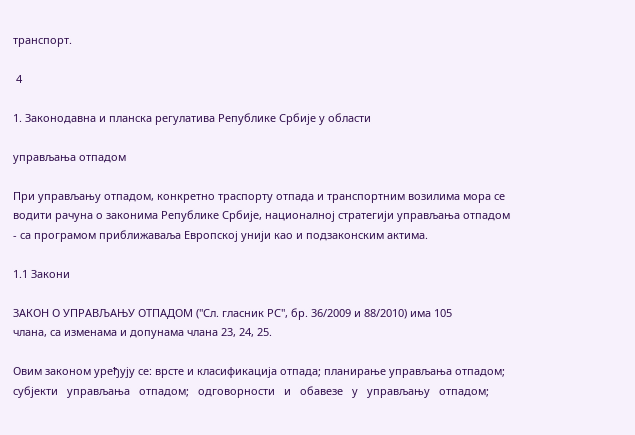транспорт.

 4

1. Законодавна и планска регулатива Републике Србије у области

управљања отпадом

При управљању отпадом, конкретно траспорту отпада и транспортним возилима мора се
водити рачуна о законима Републике Србије, националној стратегији управљања отпадом
- са програмом приближаваља Европској унији као и подзаконским актима.

1.1 Закони

ЗАКОН О УПРАВЉАЊУ ОТПАДОМ ("Сл. гласник РС", бр. 36/2009 и 88/2010) има 105
члана, са изменама и допунама члана 23, 24, 25.

Овим законом уређују се: врсте и класификација отпада; планирање управљања отпадом;
субјекти   управљања   отпадом;   одговорности   и   обавезе   у   управљању   отпадом;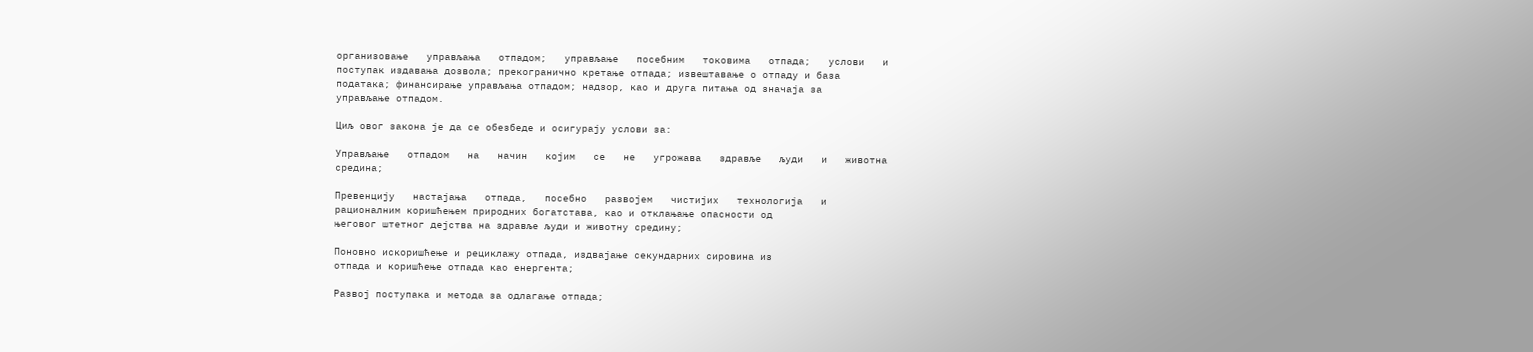организовање   управљања   отпадом;   управљање   посебним   токовима   отпада;   услови   и
поступак издавања дозвола; прекогранично кретање отпада; извештавање о отпаду и база
података; финансирање управљања отпадом; надзор, као и друга питања од значаја за
управљање отпадом.

Циљ овог закона је да се обезбеде и осигурају услови за:

Управљање   отпадом   на   начин   којим   се   не   угрожава   здравље   људи   и   животна
средина;

Превенцију   настајања   отпада,   посебно   развојем   чистијих   технологија   и
рационалним коришћењем природних богатстава, као и отклањање опасности од
његовог штетног дејства на здравље људи и животну средину;

Поновно искоришћење и рециклажу отпада, издвајање секундарних сировина из
отпада и коришћење отпада као енергента;

Развој поступака и метода за одлагање отпада;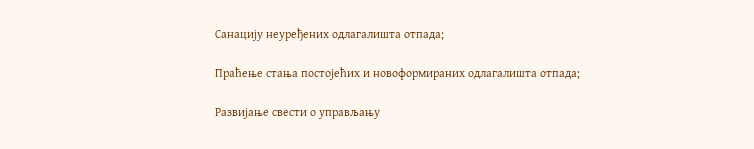Санацију неуређених одлагалишта отпада;

Праћење стања постојећих и новоформираних одлагалишта отпада;

Развијање свести о управљању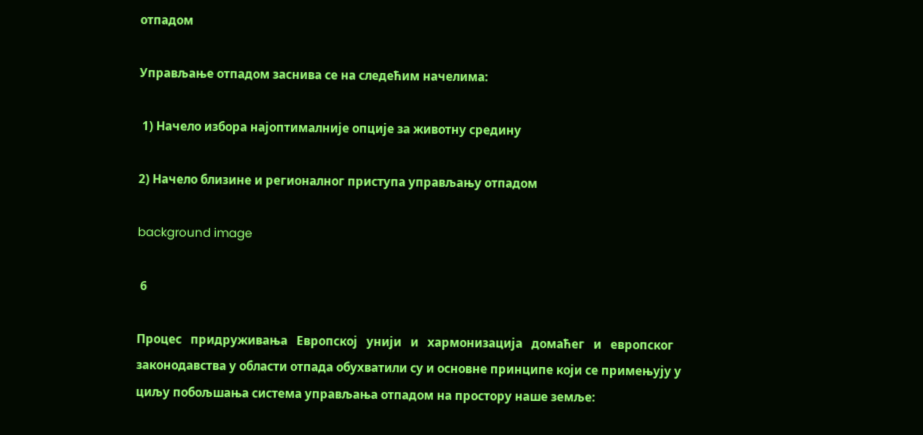отпадом

Управљање отпадом заснива се на следећим начелима:

 1) Начело избора најоптималније опције за животну средину

2) Начело близине и регионалног приступа управљању отпадом

background image

 6

Процес   придруживања   Европској   унији   и   хармонизација   домаћег   и   европског
законодавства у области отпада обухватили су и основне принципе који се примењују у
циљу побољшања система управљања отпадом на простору наше земље: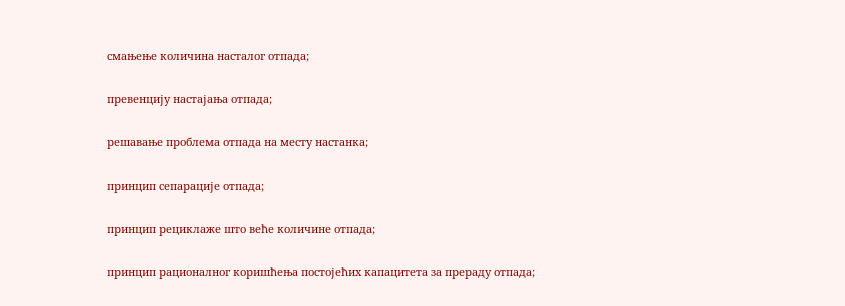смањење количина насталог отпада;

превенцију настајања отпада;

решавање проблема отпада на месту настанка;

принцип сепарације отпада;

принцип рециклаже што веће количине отпада;

принцип рационалног коришћења постојећих капацитета за прераду отпада;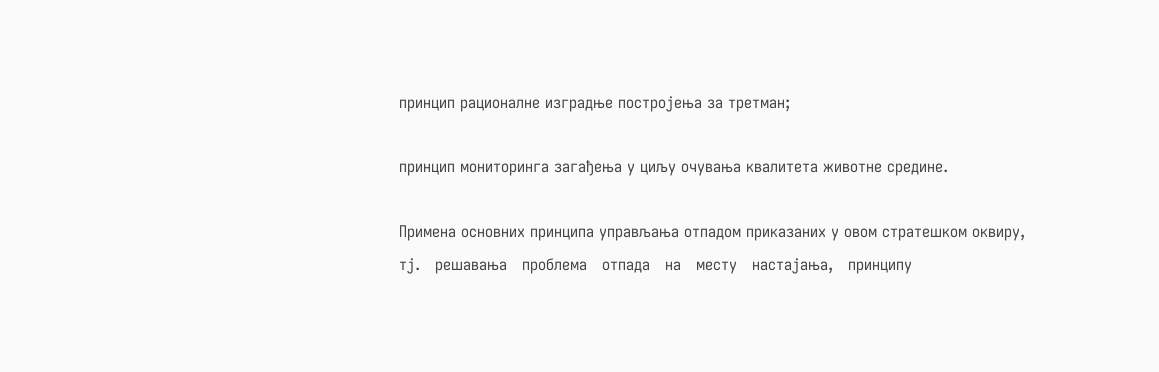принцип рационалне изградње постројења за третман;

принцип мониторинга загађења у циљу очувања квалитета животне средине.

Примена основних принципа управљања отпадом приказаних у овом стратешком оквиру,
тј.   решавања   проблема   отпада   на   месту   настајања,   принципу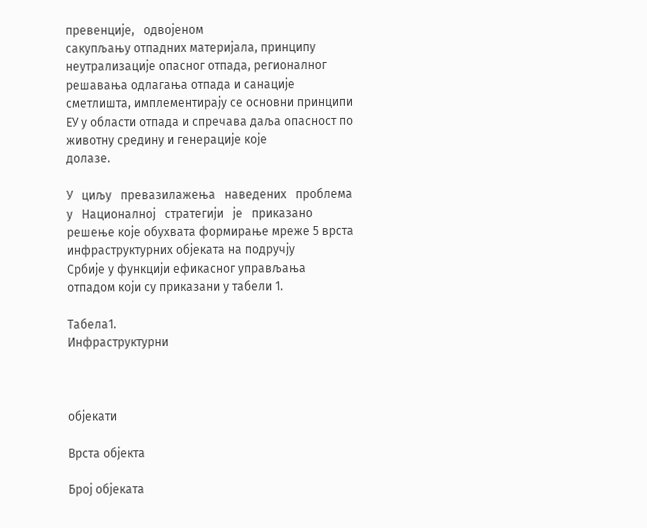превенције,   одвојеном
сакупљању отпадних материјала, принципу неутрализације опасног отпада, регионалног
решавања одлагања отпада и санације сметлишта, имплементирају се основни принципи
ЕУ у области отпада и спречава даља опасност по животну средину и генерације које
долазе.

У   циљу   превазилажења   наведених   проблема   у   Националној   стратегији   је   приказано
решење које обухвата формирање мреже 5 врста инфраструктурних објеката на подручју
Србије у функцији ефикасног управљања отпадом који су приказани у табели 1.

Табела1.
Инфраструктурни



објекати

Врста објекта

Број објеката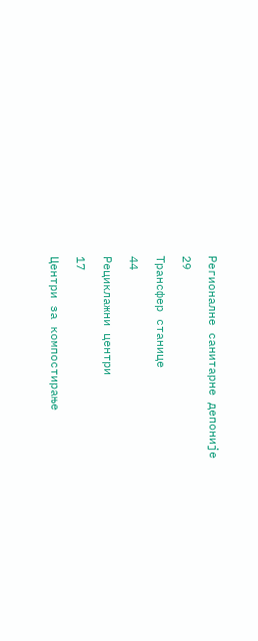Регионалне санитарне депоније

29

Трансфер станице

44

Рециклажни центри

17

Центри за компостирање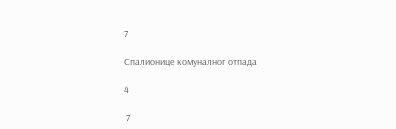7

Спалионице комуналног отпада

4

 7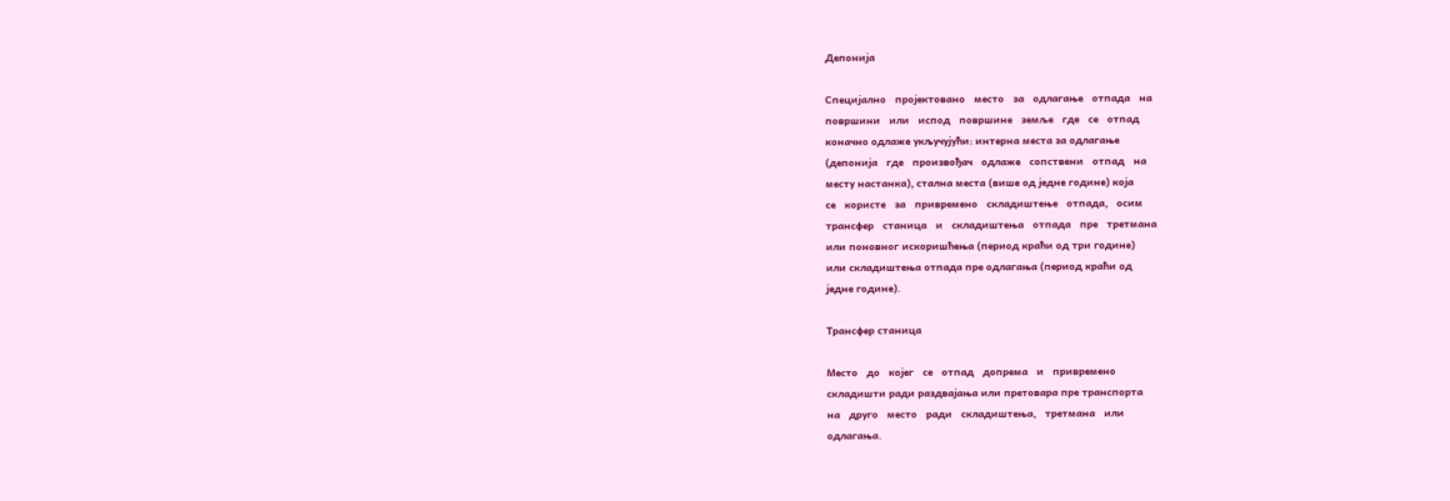Депонија

Специјално   пројектовано   место   за   одлагање   отпада   на
површини   или   испод   површине   земље   где   се   отпад
коначно одлаже укључујући: интерна места за одлагање
(депонија   где   произвођач   одлаже   сопствени   отпад   на
месту настанка), стална места (више од једне године) која
се   користе   за   привремено   складиштење   отпада,   осим
трансфер   станица   и   складиштења   отпада   пре   третмана
или поновног искоришћења (период краћи од три године)
или складиштења отпада пре одлагања (период краћи од
једне године).

Трансфер станица

Место   до   којег   се   отпад   допрема   и   привремено
складишти ради раздвајања или претовара пре транспорта
на   друго   место   ради   складиштења,   третмана   или
одлагања.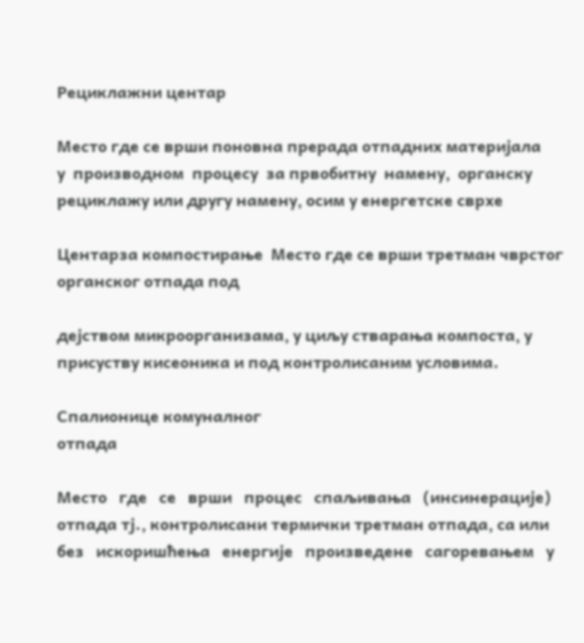Рециклажни центар

Место где се врши поновна прерада отпадних материјала
у  производном  процесу  за првобитну  намену,  органску
рециклажу или другу намену, осим у енергетске сврхе

Центарза компостирање  Место где се врши третман чврстог органског отпада под

дејством микроорганизама, у циљу стварања компоста, у
присуству кисеоника и под контролисаним условима.

Спалионице комуналног
отпада

Место   где   се   врши   процес   спаљивања   (инсинерације)
отпада тј., контролисани термички третман отпада, са или
без   искоришћења   енергије   произведене   сагоревањем   у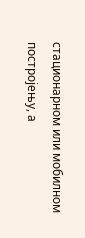стационарном или мобилном постројењу, а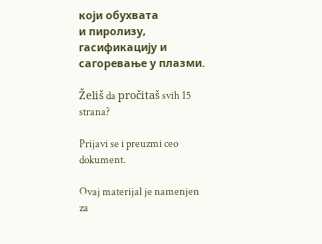који обухвата
и пиролизу, гасификацију и сагоревање у плазми.

Želiš da pročitaš svih 15 strana?

Prijavi se i preuzmi ceo dokument.

Ovaj materijal je namenjen za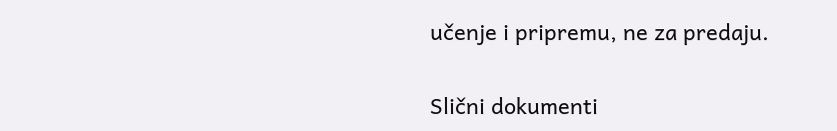učenje i pripremu, ne za predaju.

Slični dokumenti